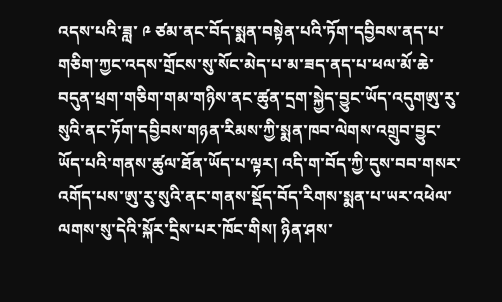འདས་པའི་ཟླ་ ༩ ཙམ་ནང་བོད་སྨན་བསྟེན་པའི་ཏོག་དབྱིབས་ནད་པ་གཅིག་ཀྱང་འདས་གྲོངས་སུ་སོང་མེད་པ་མ་ཟད་ནད་པ་ཕལ་མོ་ཆེ་བདུན་ཕྲག་གཅིག་གམ་གཉིས་ནང་ཚུན་དྲག་སྐྱེད་བྱུང་ཡོད་འདུགཨུ་རུ་སུའི་ནང་ཏོག་དབྱིབས་གཉན་རིམས་ཀྱི་སྨན་ཁབ་ལེགས་འགྲུབ་བྱུང་ཡོད་པའི་གནས་ཚུལ་ཐོན་ཡོད་པ་ལྟར། འདི་ག་བོད་ཀྱི་དུས་བབ་གསར་འགོད་པས་ཨུ་རུ་སུའི་ནང་གནས་སྡོད་བོད་རིགས་སྨན་པ་ཡར་འཕེལ་ལགས་སུ་དེའི་སྐོར་དྲིས་པར་ཁོང་གིས། ཉིན་ཤས་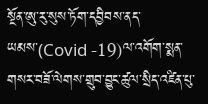སྔོན་ཨུ་རུ་སུས་ཏོག་དབྱིབས་ནད་ཡམས་(Covid -19)ལ་འགོག་སྨན་གསར་བཟོ་ལེགས་གྲུབ་བྱུང་ཚུལ་སྲིད་འཛིན་པུ་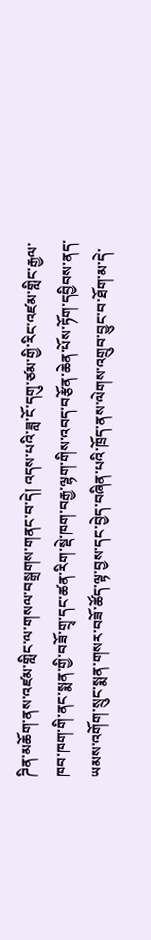ཌིན་མཆོག་ནས་འཛམ་གླིང་ལ་གསལ་བསྒྲགས་གནང་བ་དེ། འདས་པའི་ཟླ་ངོ་དགུ་ཙམ་གྱི་རིང་འཛམ་གླིང་རྒྱལ་ཁབ་ཁག་གི་ནང་སྨན་གྱི་བཟོ་གྲྭ་དང་ཚན་རིག་སྡེ་ཁག་བརྒྱ་ལྷག་གིས་འབད་བརྩོན་ཆེན་པོས་ཏོག་དབྱིབས་ནད་ཡམས་འགོག་སྲུང་སྨན་གསར་བཟོ་ཚོད་ལྟ་བྱས་དང་བྱེད་བཞིན་པའི་ཁྲོད་ནས་ལེགས་འགྲུབ་བྱུང་བ་ཐོག་མ་དེ་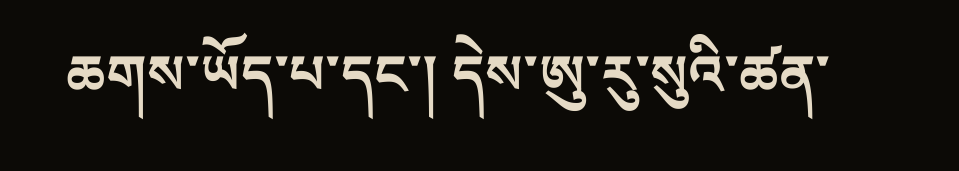ཆགས་ཡོད་པ་དང་། དེས་ཨུ་རུ་སུའི་ཚན་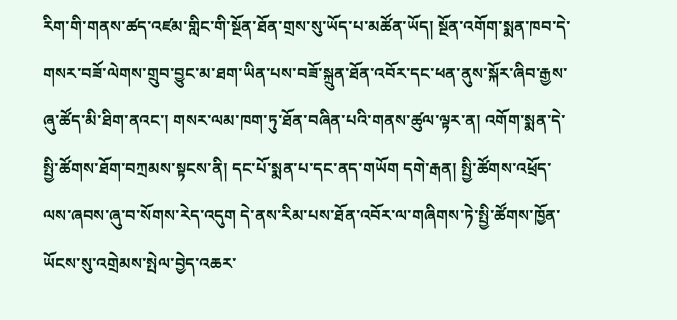རིག་གི་གནས་ཚད་འཛམ་གླིང་གི་སྔོན་ཐོན་གྲས་སུ་ཡོད་པ་མཚོན་ཡོད། སྔོན་འགོག་སྨན་ཁབ་དེ་གསར་བཟོ་ལེགས་གྲུབ་བྱུང་མ་ཐག་ཡིན་པས་བཟོ་སྐྲུན་ཐོན་འབོར་དང་ཕན་ནུས་སྐོར་ཞིབ་རྒྱས་ཞུ་ཚོད་མི་ཐིག་ནའང་། གསར་ལམ་ཁག་ཏུ་ཐོན་བཞིན་པའི་གནས་ཚུལ་ལྟར་ན། འགོག་སྨན་དེ་སྤྱི་ཚོགས་ཐོག་བཀྲམས་སྟངས་ནི། དང་པོ་སྨན་པ་དང་ནད་གཡོག དགེ་རྒན། སྤྱི་ཚོགས་འཕྲོད་ལས་ཞབས་ཞུ་བ་སོགས་རེད་འདུག དེ་ནས་རིམ་པས་ཐོན་འབོར་ལ་གཞིགས་ཏེ་སྤྱི་ཚོགས་ཁྱོན་ཡོངས་སུ་འགྲེམས་སྤེལ་བྱེད་འཆར་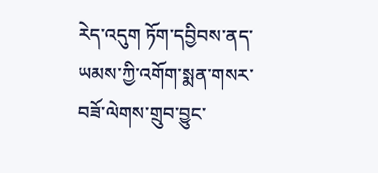རེད་འདུག ཏོག་དབྱིབས་ནད་ཡམས་ཀྱི་འགོག་སྨན་གསར་བཟོ་ལེགས་གྲུབ་བྱུང་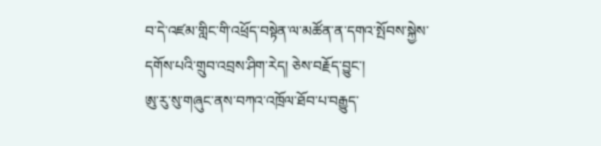བ་དེ་འཛམ་གླིང་གི་འཕྲོད་བསྟེན་ལ་མཚོན་ན་དགའ་སྤོབས་སྐྱེས་དགོས་པའི་གྲུབ་འབྲས་ཤིག་རེད། ཅེས་བརྗོད་བྱུང་།
ཨུ་རུ་སུ་གཞུང་ནས་བཀའ་འཁྲོལ་ཐོབ་པ་བརྒྱུད་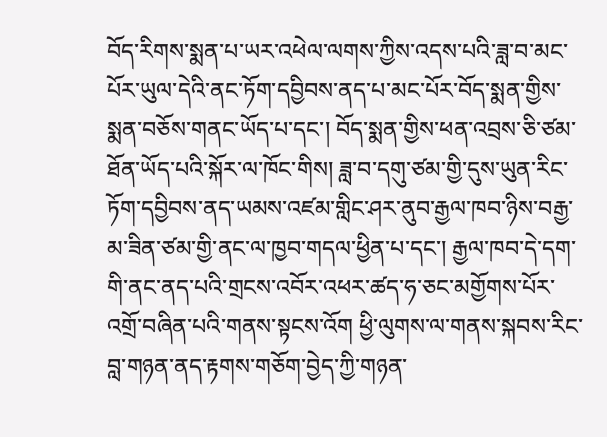བོད་རིགས་སྨན་པ་ཡར་འཕེལ་ལགས་ཀྱིས་འདས་པའི་ཟླ་བ་མང་པོར་ཡུལ་དེའི་ནང་ཏོག་དབྱིབས་ནད་པ་མང་པོར་བོད་སྨན་གྱིས་སྨན་བཅོས་གནང་ཡོད་པ་དང་། བོད་སྨན་གྱིས་ཕན་འབྲས་ཅི་ཙམ་ཐོན་ཡོད་པའི་སྐོར་ལ་ཁོང་གིས། ཟླ་བ་དགུ་ཙམ་གྱི་དུས་ཡུན་རིང་ཏོག་དབྱིབས་ནད་ཡམས་འཛམ་གླིང་ཤར་ནུབ་རྒྱལ་ཁབ་ཉིས་བརྒྱ་མ་ཟིན་ཙམ་གྱི་ནང་ལ་ཁྱབ་གདལ་ཕྱིན་པ་དང་། རྒྱལ་ཁབ་དེ་དག་གི་ནང་ནད་པའི་གྲངས་འབོར་འཕར་ཚད་ཧ་ཅང་མགྱོགས་པོར་འགྲོ་བཞིན་པའི་གནས་སྟངས་འོག ཕྱི་ལུགས་ལ་གནས་སྐབས་རིང་བླ་གཉན་ནད་རྟགས་གཅོག་བྱེད་ཀྱི་གཉན་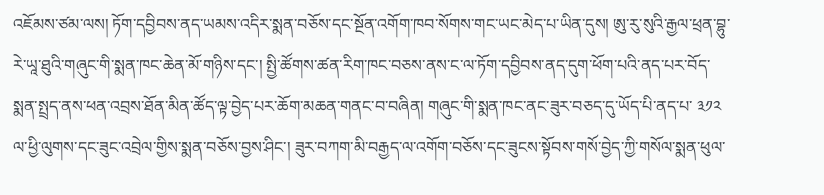འཇོམས་ཙམ་ལས། ཏོག་དབྱིབས་ནད་ཡམས་འདིར་སྨན་བཅོས་དང་སྔོན་འགོག་ཁབ་སོགས་གང་ཡང་མེད་པ་ཡིན་དུས། ཨུ་རུ་སུའི་རྒྱལ་ཕྲན་བྷུ་རེ་ཡཱ་ཐུའི་གཞུང་གི་སྨན་ཁང་ཆེན་མོ་གཉིས་དང་། སྤྱི་ཚོགས་ཚན་རིག་ཁང་བཅས་ནས་ང་ལ་ཏོག་དབྱིབས་ནད་དུག་ཕོག་པའི་ནད་པར་བོད་སྨན་སྤྲད་ནས་ཕན་འབྲས་ཐོན་མིན་ཚོད་ལྟ་བྱེད་པར་ཆོག་མཆན་གནང་བ་བཞིན། གཞུང་གི་སྨན་ཁང་ནང་ཟུར་བཅད་དུ་ཡོད་པི་ནད་པ་ ༣༡༢ ལ་ཕྱི་ལུགས་དང་ཟུང་འབྲེལ་གྱིས་སྨན་བཅོས་བྱས་ཤིང་། ཟུར་བཀག་མི་བརྒྱད་ལ་འགོག་བཅོས་དང་ཟུངས་སྟོབས་གསོ་བྱེད་ཀྱི་གསོལ་སྨན་ཕུལ་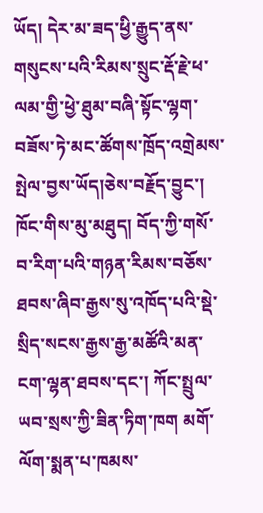ཡོད། དེར་མ་ཟད་ཕྱི་རྒྱུད་ནས་གསུངས་པའི་རིམས་སྲུང་རྡོ་རྗེ་ཕ་ལམ་གྱི་ཕྱེ་ཐུམ་བཞི་སྟོང་ལྷག་བཟོས་ཏེ་མང་ཚོགས་ཁྲོད་འགྲེམས་སྤེལ་བྱས་ཡོད།ཅེས་བརྗོད་བྱུང་།
ཁོང་གིས་མུ་མཐུད། བོད་ཀྱི་གསོ་བ་རིག་པའི་གཉན་རིམས་བཅོས་ཐབས་ཞིབ་རྒྱས་སུ་འཁོད་པའི་སྡེ་སྲིད་སངས་རྒྱས་རྒྱ་མཚོའི་མན་ངག་ལྷན་ཐབས་དང་། ཀོང་སྤྲུལ་ཡབ་སྲས་ཀྱི་ཟིན་ཏིག་ཁག མགོ་ལོག་སྨན་པ་ཁམས་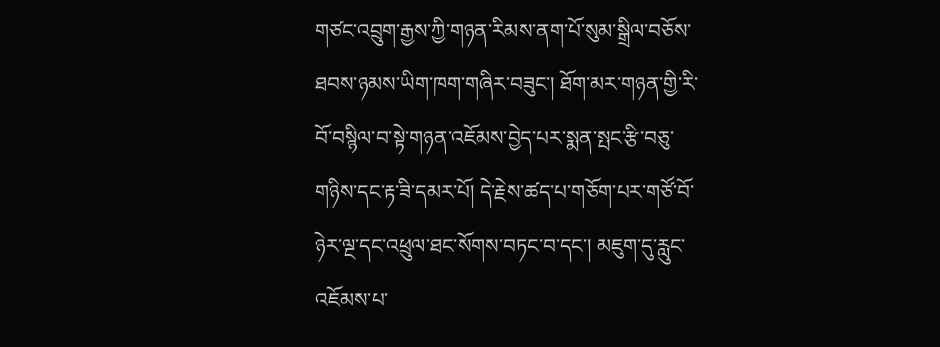གཙང་འབྲུག་རྒྱས་ཀྱི་གཉན་རིམས་ནག་པོ་སུམ་སྒྲིལ་བཅོས་ཐབས་ཉམས་ཡིག་ཁག་གཞིར་བཟུང་། ཐོག་མར་གཉན་གྱི་རི་བོ་བསྙིལ་བ་སྟེ་གཉན་འཇོམས་བྱེད་པར་སྨན་སྤང་རྩི་བཅུ་གཉིས་དང་རྟ་ཟི་དམར་པོ། དེ་རྗེས་ཚད་པ་གཅོག་པར་གཙོ་བོ་ཉེར་ལྔ་དང་འཕྲུལ་ཐང་སོགས་བཏང་བ་དང་། མཇུག་དུ་རླུང་འཇོམས་པ་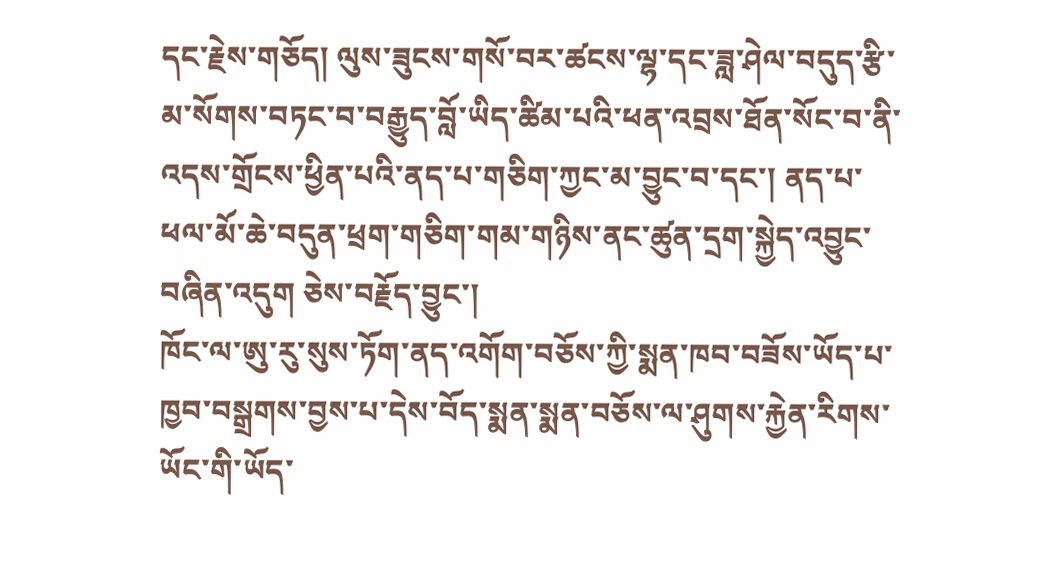དང་རྗེས་གཅོད། ལུས་ཟུངས་གསོ་བར་ཚངས་ལྷ་དང་ཟླ་ཤེལ་བདུད་རྩི་མ་སོགས་བཏང་བ་བརྒྱུད་བློ་ཡིད་ཚིམ་པའི་ཕན་འབྲས་ཐོན་སོང་བ་ནི་འདས་གྲོངས་ཕྱིན་པའི་ནད་པ་གཅིག་ཀྱང་མ་བྱུང་བ་དང་། ནད་པ་ཕལ་མོ་ཆེ་བདུན་ཕྲག་གཅིག་གམ་གཉིས་ནང་ཚུན་དྲག་སྐྱེད་འབྱུང་བཞིན་འདུག ཅེས་བརྗོད་བྱུང་།
ཁོང་ལ་ཨུ་རུ་སུས་ཏོག་ནད་འགོག་བཅོས་ཀྱི་སྨན་ཁབ་བཟོས་ཡོད་པ་ཁྱབ་བསྒྲགས་བྱས་པ་དེས་བོད་སྨན་སྨན་བཅོས་ལ་ཤུགས་རྐྱེན་རིགས་ཡོང་གི་ཡོད་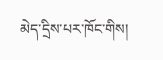མེད་དྲིས་པར་ཁོང་གིས།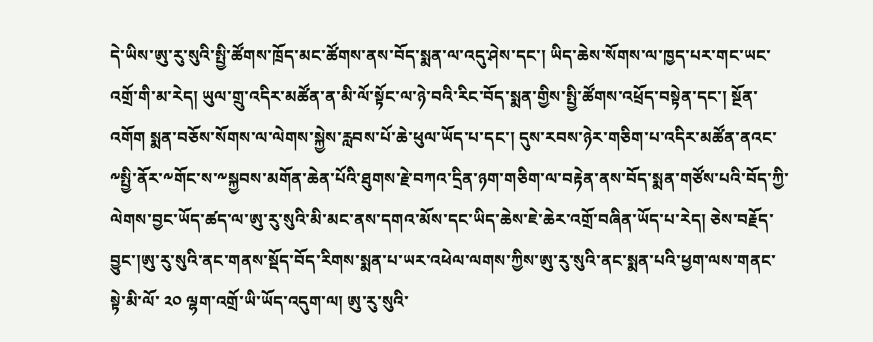དེ་ཡིས་ཨུ་རུ་སུའི་སྤྱི་ཚོགས་ཁྲོད་མང་ཚོགས་ནས་བོད་སྨན་ལ་འདུ་ཤེས་དང་། ཡིད་ཆེས་སོགས་ལ་ཁྱད་པར་གང་ཡང་འགྲོ་གི་མ་རེད། ཡུལ་གྲུ་འདིར་མཚོན་ན་མི་ལོ་སྟོང་ལ་ཉེ་བའི་རིང་བོད་སྨན་གྱིས་སྤྱི་ཚོགས་འཕྲོད་བསྟེན་དང་། སྔོན་འགོག སྨན་བཅོས་སོགས་ལ་ལེགས་སྐྱེས་རླབས་པོ་ཆེ་ཕུལ་ཡོད་པ་དང་། དུས་རབས་ཉེར་གཅིག་པ་འདིར་མཚོན་ནའང་༸སྤྱི་ནོར་༸གོང་ས་༸སྐྱབས་མགོན་ཆེན་པོའི་ཐུགས་རྗེ་བཀའ་དྲིན་ཉག་གཅིག་ལ་བརྟེན་ནས་བོད་སྨན་གཙོས་པའི་བོད་ཀྱི་ལེགས་བྱང་ཡོད་ཚད་ལ་ཨུ་རུ་སུའི་མི་མང་ནས་དགའ་མོས་དང་ཡིད་ཆེས་ཇེ་ཆེར་འགྲོ་བཞིན་ཡོད་པ་རེད། ཅེས་བརྗོད་བྱུང་།ཨུ་རུ་སུའི་ནང་གནས་སྡོད་བོད་རིགས་སྨན་པ་ཡར་འཕེལ་ལགས་ཀྱིས་ཨུ་རུ་སུའི་ནང་སྨན་པའི་ཕྱག་ལས་གནང་སྟེ་མི་ལོ་ ༢༠ ལྷག་འགྲོ་ཡི་ཡོད་འདུག་ལ། ཨུ་རུ་སུའི་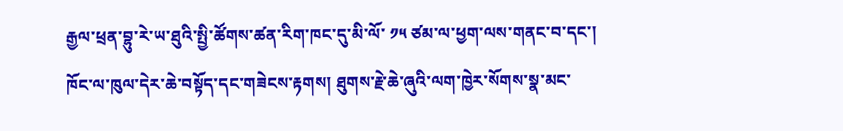རྒྱལ་ཕྲན་བྷུ་རེ་ཡ་ཐུའི་སྤྱི་ཚོགས་ཚན་རིག་ཁང་དུ་མི་ལོ་ ༡༥ ཙམ་ལ་ཕྱག་ལས་གནང་བ་དང་། ཁོང་ལ་ཁུལ་དེར་ཆེ་བསྟོད་དང་གཟེངས་རྟགས། ཐུགས་རྗེ་ཆེ་ཞུའི་ལག་ཁྱེར་སོགས་སྣ་མང་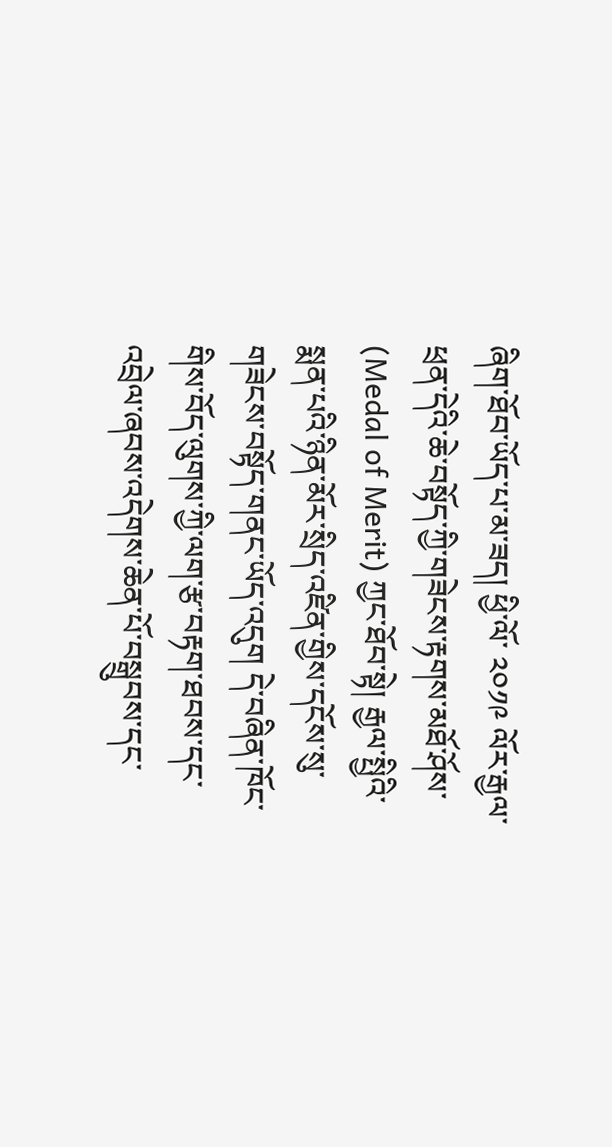ཞིག་ཐོབ་ཡོད་པ་མ་ཟད། ཕྱི་ལོ་ ༢༠༡༩ ལོར་རྒྱལ་ཕྲན་དེའི་ཆེ་བསྟོད་ཀྱི་གཟེངས་རྟགས་མཐོ་ཤོས་ (Medal of Merit) ཀྱང་ཐོབ་སྟེ། རྒྱལ་སྤྱིའི་སྨན་པའི་ཉིན་མོར་སྲིད་འཛིན་གྱིས་དངོས་སུ་གཟེངས་བསྟོད་གནང་ཡོད་འདུག དེ་བཞིན་ཁོང་གིས་བོད་ལུགས་ཀྱི་ལག་རྩ་བརྟག་ཐབས་དང་འབྲེལ་ཞབས་འདེགས་ཆེན་པོ་བསྒྲུབས་དང་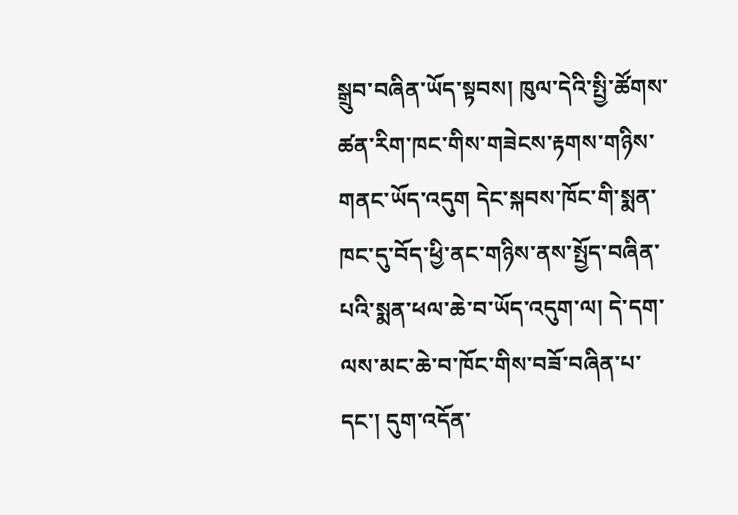སྒྲུབ་བཞིན་ཡོད་སྟབས། ཁུལ་དེའི་སྤྱི་ཚོགས་ཚན་རིག་ཁང་གིས་གཟེངས་རྟགས་གཉིས་གནང་ཡོད་འདུག དེང་སྐབས་ཁོང་གི་སྨན་ཁང་དུ་བོད་ཕྱི་ནང་གཉིས་ནས་སྤྱོད་བཞིན་པའི་སྨན་ཕལ་ཆེ་བ་ཡོད་འདུག་ལ། དེ་དག་ལས་མང་ཆེ་བ་ཁོང་གིས་བཟོ་བཞིན་པ་དང་། དུག་འདོན་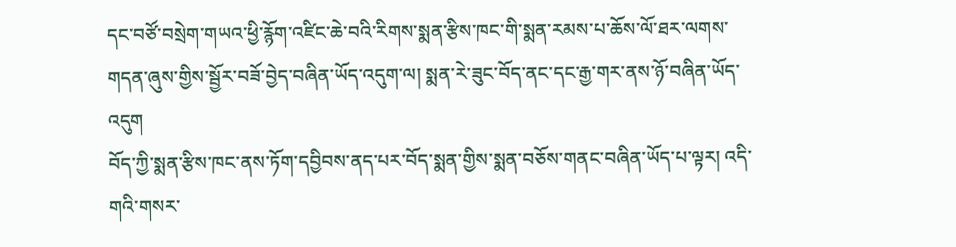དང་བཙོ་བསྲེག་གཡའ་ཕྱི་རྙོག་འཛིང་ཆེ་བའི་རིགས་སྨན་རྩིས་ཁང་གི་སྨན་རམས་པ་ཆོས་ལོ་ཐར་ལགས་གདན་ཞུས་གྱིས་སྦྱོར་བཟོ་བྱེད་བཞིན་ཡོད་འདུག་ལ། སྨན་རེ་ཟུང་བོད་ནང་དང་རྒྱ་གར་ནས་ཉོ་བཞིན་ཡོད་འདུག
བོད་ཀྱི་སྨན་རྩིས་ཁང་ནས་ཏོག་དབྱིབས་ནད་པར་བོད་སྨན་གྱིས་སྨན་བཅོས་གནང་བཞིན་ཡོད་པ་ལྟར། འདི་གའི་གསར་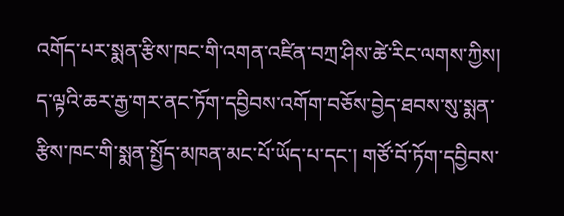འགོད་པར་སྨན་རྩིས་ཁང་གི་འགན་འཛིན་བཀྲ་ཤིས་ཚེ་རིང་ལགས་ཀྱིས། ད་ལྟའི་ཆར་རྒྱ་གར་ནང་ཏོག་དབྱིབས་འགོག་བཅོས་བྱེད་ཐབས་སུ་སྨན་རྩིས་ཁང་གི་སྨན་སྤྱོད་མཁན་མང་པོ་ཡོད་པ་དང་། གཙོ་བོ་ཏོག་དབྱིབས་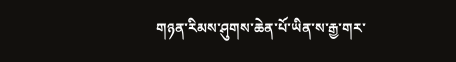གཉན་རིམས་ཤུགས་ཆེན་པོ་ཡིན་ས་རྒྱ་གར་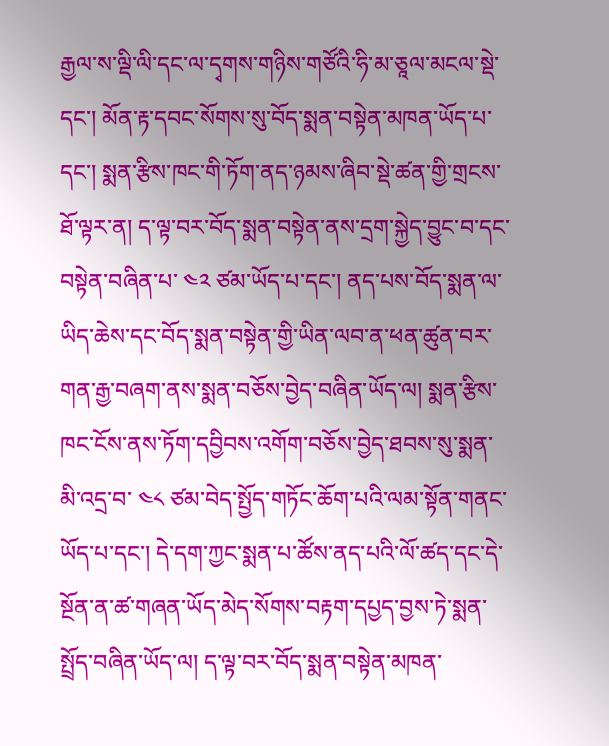རྒྱལ་ས་ལྡི་ལི་དང་ལ་དྭགས་གཉིས་གཙོའི་ཧི་མ་ཅཱལ་མངལ་སྡེ་དང་། མོན་རྟ་དབང་སོགས་སུ་བོད་སྨན་བསྟེན་མཁན་ཡོད་པ་དང་། སྨན་རྩིས་ཁང་གི་ཏོག་ནད་ཉམས་ཞིབ་སྡེ་ཚན་གྱི་གྲངས་ཐོ་ལྟར་ན། ད་ལྟ་བར་བོད་སྨན་བསྟེན་ནས་དྲག་སྐྱེད་བྱུང་བ་དང་བསྟེན་བཞིན་པ་ ༤༢ ཙམ་ཡོད་པ་དང་། ནད་པས་བོད་སྨན་ལ་ཡིད་ཆེས་དང་བོད་སྨན་བསྟེན་གྱི་ཡིན་ལབ་ན་ཕན་ཚུན་བར་གན་རྒྱ་བཞག་ནས་སྨན་བཅོས་བྱེད་བཞིན་ཡོད་ལ། སྨན་རྩིས་ཁང་ངོས་ནས་ཏོག་དབྱིབས་འགོག་བཅོས་བྱེད་ཐབས་སུ་སྨན་མི་འདྲ་བ་ ༤༨ ཙམ་བེད་སྤྱོད་གཏོང་ཆོག་པའི་ལམ་སྟོན་གནང་ཡོད་པ་དང་། དེ་དག་ཀྱང་སྨན་པ་ཚོས་ནད་པའི་ལོ་ཚད་དང་དེ་སྔོན་ན་ཚ་གཞན་ཡོད་མེད་སོགས་བརྟག་དཔྱད་བྱས་ཏེ་སྨན་སྤྲོད་བཞིན་ཡོད་ལ། ད་ལྟ་བར་བོད་སྨན་བསྟེན་མཁན་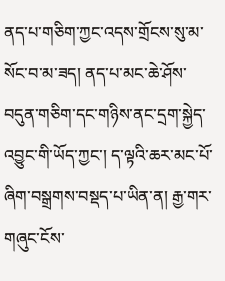ནད་པ་གཅིག་ཀྱང་འདས་གྲོངས་སུ་མ་སོང་བ་མ་ཟད། ནད་པ་མང་ཆེ་ཤོས་བདུན་གཅིག་དང་གཉིས་ནང་དྲག་སྐྱེད་འབྱུང་གི་ཡོད་ཀྱང་། ད་ལྟའི་ཆར་མང་པོ་ཞིག་བསྒྲགས་བསྡད་པ་ཡིན་ན། རྒྱ་གར་གཞུང་ངོས་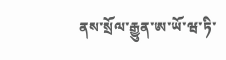ནས་སྲོལ་རྒྱུན་ཨ་ཡོ་ཝ་ཏི་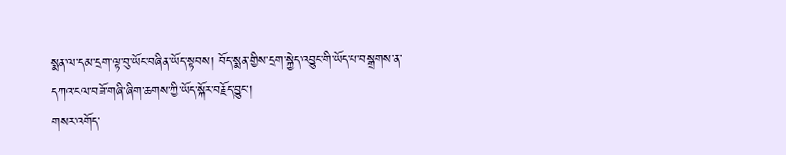སྨན་ལ་དམ་དྲག་ལྟ་བུ་ཡོང་བཞིན་ཡོད་སྟབས། བོད་སྨན་གྱིས་དྲག་སྐྱེད་འབྱུང་གི་ཡོད་པ་བསྒྲགས་ན་དཀའ་ངལ་བཟོ་གཞི་ཞིག་ཆགས་ཀྱི་ཡོད་སྐོར་བརྗོད་བྱུང་།
གསར་འགོད་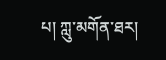པ། ཀླུ་མགོན་ཐར།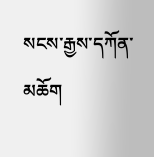སངས་རྒྱས་དཀོན་མཆོག